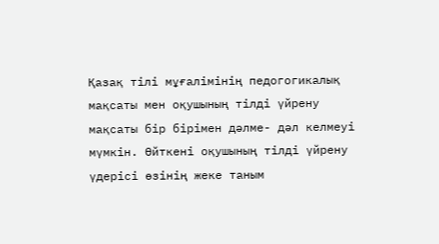Қазақ тілі мұғалімінің педогогикалық мақсаты мен оқушының тілді үйрену мақсаты бір бірімен дәлме- дәл келмеуі мүмкін. Өйткені оқушының тілді үйрену үдерісі өзінің жеке таным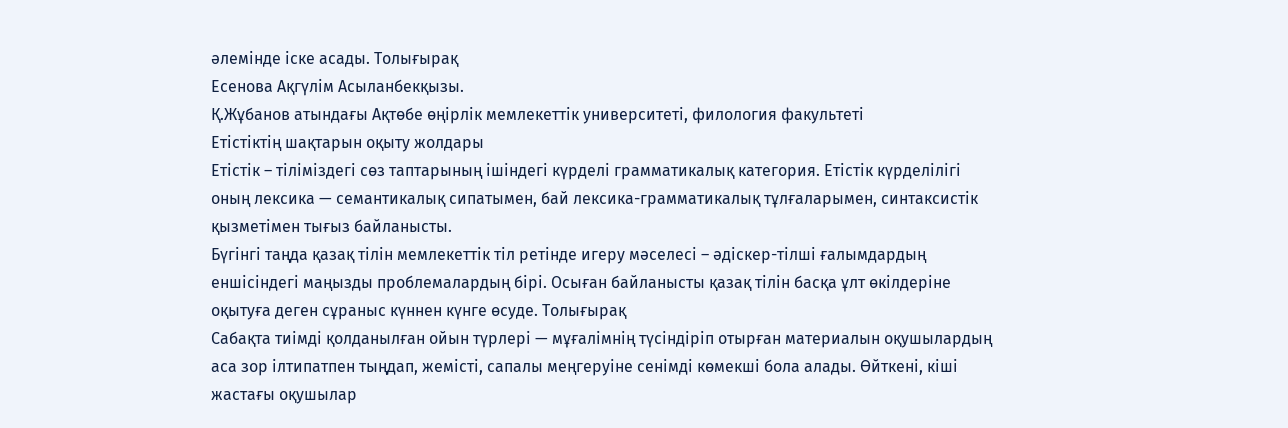әлемінде іске асады. Толығырақ
Есенова Ақгүлім Асыланбекқызы.
Қ.Жұбанов атындағы Ақтөбе өңірлік мемлекеттік университеті, филология факультеті
Етістіктің шақтарын оқыту жолдары
Етістік – тіліміздегі сөз таптарының ішіндегі күрделі грамматикалық категория. Етістік күрделілігі оның лексика — семантикалық сипатымен, бай лексика-грамматикалық тұлғаларымен, синтаксистік қызметімен тығыз байланысты.
Бүгінгі таңда қазақ тілін мемлекеттік тіл ретінде игеру мәселесі – әдіскер-тілші ғалымдардың еншісіндегі маңызды проблемалардың бірі. Осыған байланысты қазақ тілін басқа ұлт өкілдеріне оқытуға деген сұраныс күннен күнге өсуде. Толығырақ
Сабақта тиімді қолданылған ойын түрлері — мұғалімнің түсіндіріп отырған материалын оқушылардың аса зор ілтипатпен тыңдап, жемісті, сапалы меңгеруіне сенімді көмекші бола алады. Өйткені, кіші жастағы оқушылар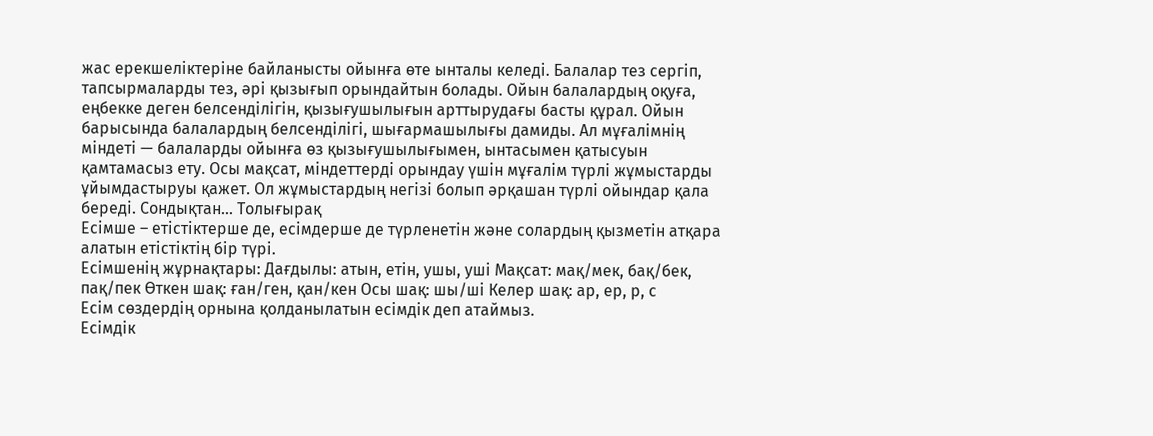жас ерекшеліктеріне байланысты ойынға өте ынталы келеді. Балалар тез сергіп, тапсырмаларды тез, әрі қызығып орындайтын болады. Ойын балалардың оқуға, еңбекке деген белсенділігін, қызығушылығын арттырудағы басты құрал. Ойын барысында балалардың белсенділігі, шығармашылығы дамиды. Ал мұғалімнің міндеті — балаларды ойынға өз қызығушылығымен, ынтасымен қатысуын қамтамасыз ету. Осы мақсат, міндеттерді орындау үшін мұғалім түрлі жұмыстарды ұйымдастыруы қажет. Ол жұмыстардың негізі болып әрқашан түрлі ойындар қала береді. Сондықтан… Толығырақ
Есімше – етістіктерше де, есімдерше де түрленетін және солардың қызметін атқара алатын етістіктің бір түрі.
Есімшенің жұрнақтары: Дағдылы: атын, етін, ушы, уші Мақсат: мақ/мек, бақ/бек, пақ/пек Өткен шақ: ған/ген, қан/кен Осы шақ: шы/ші Келер шақ: ар, ер, р, с
Есім сөздердің орнына қолданылатын есімдік деп атаймыз.
Есімдік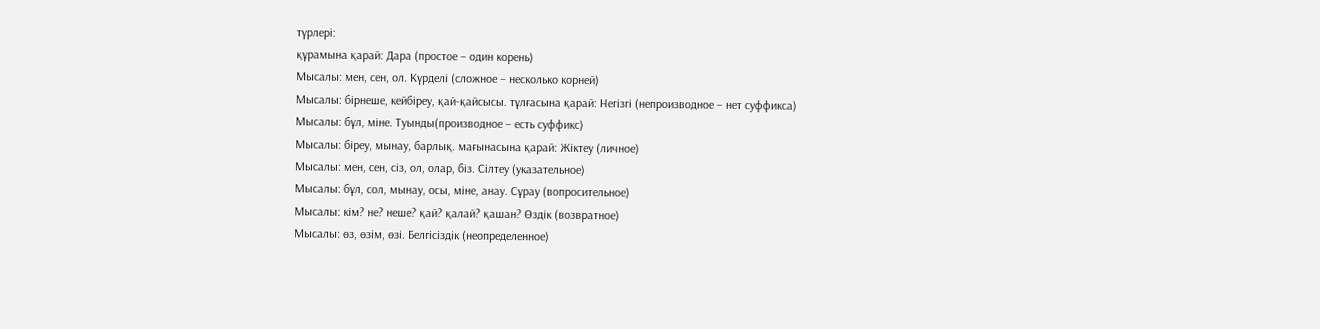түрлері:
құрамына қарай: Дара (простое – один корень)
Мысалы: мен, сен, ол. Күрделі (сложное – несколько корней)
Мысалы: бірнеше, кейбіреу, қай-қайсысы. тұлғасына қарай: Негізгі (непроизводное – нет суффикса)
Мысалы: бұл, міне. Туынды(производное – есть суффикс)
Мысалы: біреу, мынау, барлық. мағынасына қарай: Жіктеу (личное)
Мысалы: мен, сен, сіз, ол, олар, біз. Сілтеу (указательное)
Мысалы: бұл, сол, мынау, осы, міне, анау. Сұрау (вопросительное)
Мысалы: кім? не? неше? қай? қалай? қашан? Өздік (возвратное)
Мысалы: өз, өзім, өзі. Белгісіздік (неопределенное)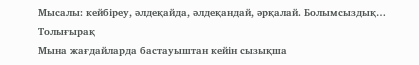Мысалы: кейбіреу, әлдеқайда, әлдеқандай, әрқалай. Болымсыздық… Толығырақ
Мына жағдайларда бастауыштан кейін сызықша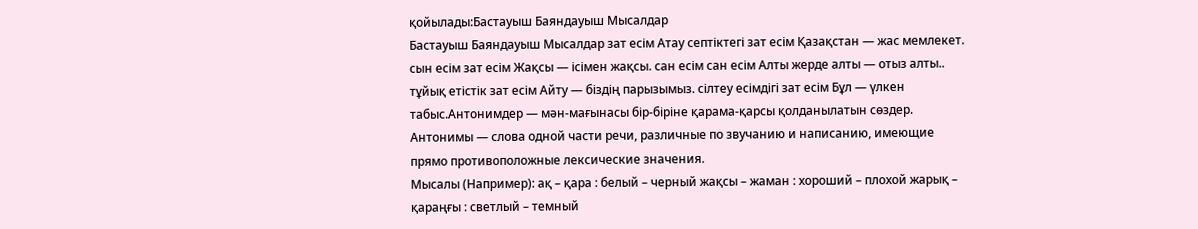қойылады:Бастауыш Баяндауыш Мысалдар
Бастауыш Баяндауыш Мысалдар зат есім Атау септіктегі зат есім Қазақстан — жас мемлекет. сын есім зат есім Жақсы — ісімен жақсы. сан есім сан есім Алты жерде алты — отыз алты.. тұйық етістік зат есім Айту — біздің парызымыз. сілтеу есімдігі зат есім Бұл — үлкен табыс.Антонимдер — мән-мағынасы бір-біріне қарама-қарсы қолданылатын сөздер.
Антонимы — слова одной части речи, различные по звучанию и написанию, имеющие прямо противоположные лексические значения.
Мысалы (Например): ақ – қара : белый – черный жақсы – жаман : хороший – плохой жарық – қараңғы : светлый – темный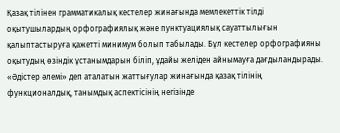Қазақ тілінен грамматикалық кестелер жинағында мемлекеттік тілді оқытушылардың орфографиялық және пунктуациялық сауаттылығын қалыптастыруға қажетті минимум болып табылады. Бұл кестелер орфографияны оқытудың өзіндік ұстанымдарын біліп, ұдайы желіден айнымауға дағдыландырады.
«Әдістер әлемі» деп аталатын жаттығулар жинағында қазақ тілінің функционалдық, танымдық аспектісінің негізінде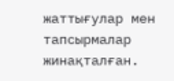жаттығулар мен тапсырмалар жинақталған.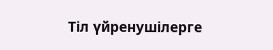Тіл үйренушілерге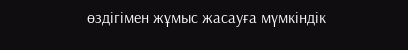өздігімен жұмыс жасауға мүмкіндік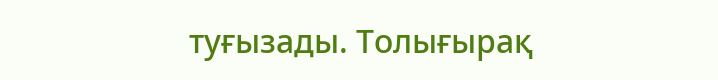туғызады. Толығырақ